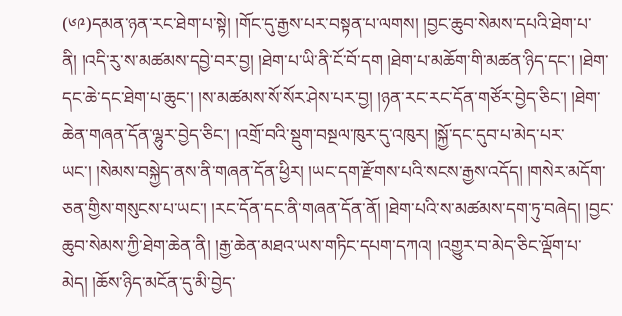(༦༩)དམན་ཉན་རང་ཐེག་པ་སྟེ། །གོང་དུ་རྒྱས་པར་བསྟན་པ་ལགས། །བྱང་ཆུབ་སེམས་དཔའི་ཐེག་པ་ནི། །འདི་རུ་ས་མཚམས་དབྱེ་བར་བྱ། །ཐེག་པ་ཡི་ནི་ངོ་བོ་དག །ཐེག་པ་མཆོག་གི་མཚན་ཉིད་དང་། །ཐེག་དང་ཆེ་དང་ཐེག་པ་ཆུང་། །ས་མཚམས་སོ་སོར་ཤེས་པར་བྱ། །ཉན་རང་རང་དོན་གཙོར་བྱེད་ཅིང་། །ཐེག་ཆེན་གཞན་དོན་ལྷུར་བྱེད་ཅིང་། །འགྲོ་བའི་སྡུག་བསྔལ་ཁུར་དུ་འཁུར། །སྐྱོ་དང་དུབ་པ་མེད་པར་ཡང་། །སེམས་བསྐྱེད་ནས་ནི་གཞན་དོན་ཕྱིར། །ཡང་དག་རྫོགས་པའི་སངས་རྒྱས་འདོད། །གསེར་མདོག་ཅན་གྱིས་གསུངས་པ་ཡང་། །རང་དོན་དང་ནི་གཞན་དོན་ནོ། །ཐེག་པའི་ས་མཚམས་དག་ཏུ་བཞེད། །བྱང་ཆུབ་སེམས་ཀྱི་ཐེག་ཆེན་ནི། །རྒྱ་ཆེན་མཐའ་ཡས་གཏིང་དཔག་དཀའ། །འགྱུར་བ་མེད་ཅིང་ལྡོག་པ་མེད། །ཆོས་ཉིད་མངོན་དུ་མི་བྱེད་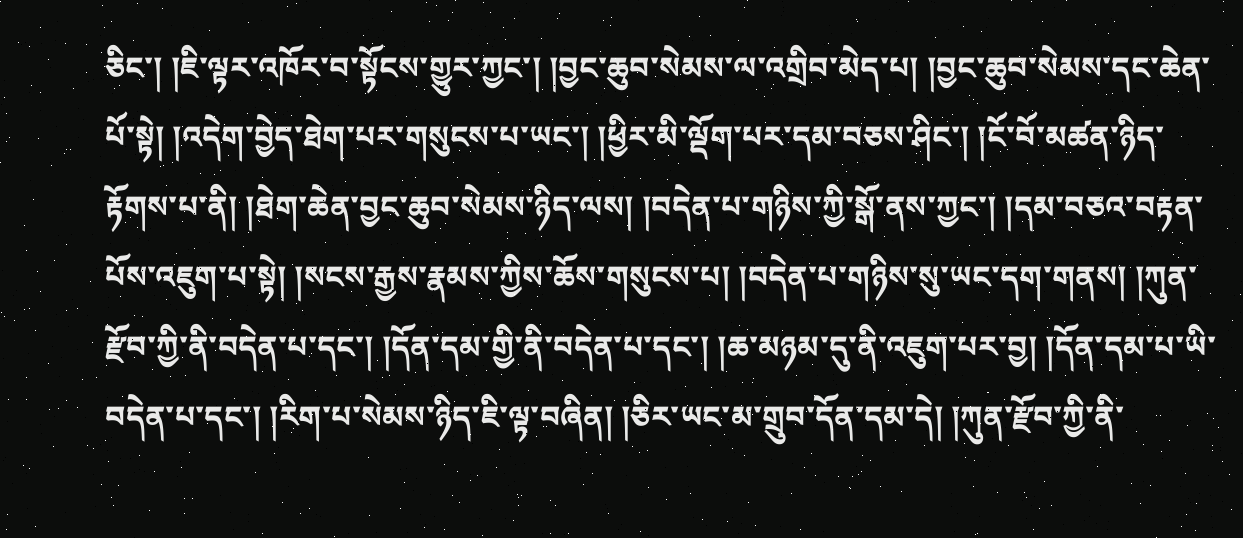ཅིང་། །ཇི་ལྟར་འཁོར་བ་སྟོངས་གྱུར་ཀྱང་། །བྱང་ཆུབ་སེམས་ལ་འགྲིབ་མེད་པ། །བྱང་ཆུབ་སེམས་དང་ཆེན་པོ་སྟེ། །འདེག་བྱེད་ཐེག་པར་གསུངས་པ་ཡང་། །ཕྱིར་མི་ལྡོག་པར་དམ་བཅས་ཤིང་། །ངོ་བོ་མཚན་ཉིད་རྟོགས་པ་ནི། །ཐེག་ཆེན་བྱང་ཆུབ་སེམས་ཉིད་ལས། །བདེན་པ་གཉིས་ཀྱི་སྒོ་ནས་ཀྱང་། །དམ་བཅའ་བརྟན་པོས་འཇུག་པ་སྟེ། །སངས་རྒྱས་རྣམས་ཀྱིས་ཆོས་གསུངས་པ། །བདེན་པ་གཉིས་སུ་ཡང་དག་གནས། །ཀུན་རྫོབ་ཀྱི་ནི་བདེན་པ་དང་། །དོན་དམ་གྱི་ནི་བདེན་པ་དང་། །ཆ་མཉམ་དུ་ནི་འཇུག་པར་བྱ། །དོན་དམ་པ་ཡི་བདེན་པ་དང་། །རིག་པ་སེམས་ཉིད་ཇི་ལྟ་བཞིན། །ཅིར་ཡང་མ་གྲུབ་དོན་དམ་དེ། །ཀུན་རྫོབ་ཀྱི་ནི་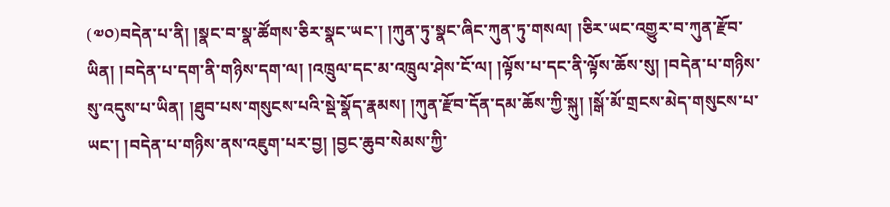(༧༠)བདེན་པ་ནི། །སྣང་བ་སྣ་ཚོགས་ཅིར་སྣང་ཡང་། །ཀུན་ཏུ་སྣང་ཞིང་ཀུན་ཏུ་གསལ། །ཅིར་ཡང་འགྱུར་བ་ཀུན་རྫོབ་ཡིན། །བདེན་པ་དག་ནི་གཉིས་དག་ལ། །འཁྲུལ་དང་མ་འཁྲུལ་ཤེས་ངོ་ལ། །ལྟོས་པ་དང་ནི་ལྟོས་ཆོས་སུ། །བདེན་པ་གཉིས་སུ་འདུས་པ་ཡིན། །ཐུབ་པས་གསུངས་པའི་སྡེ་སྣོད་རྣམས། །ཀུན་རྫོབ་དོན་དམ་ཆོས་ཀྱི་སྐུ། །སྒོ་མོ་གྲངས་མེད་གསུངས་པ་ཡང་། །བདེན་པ་གཉིས་ནས་འཇུག་པར་བྱ། །བྱང་ཆུབ་སེམས་ཀྱི་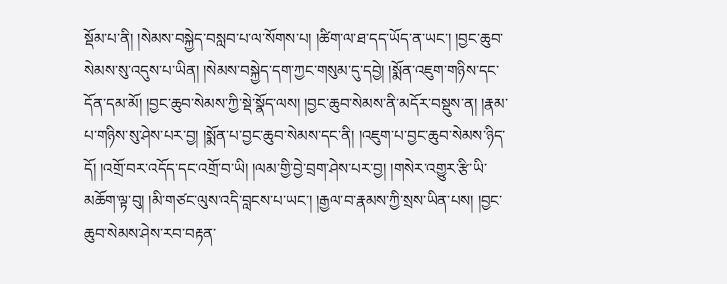སྡོམ་པ་ནི། །སེམས་བསྐྱེད་བསླབ་པ་ལ་སོགས་པ། །ཚིག་ལ་ཐ་དད་ཡོད་ན་ཡང་། །བྱང་ཆུབ་སེམས་སུ་འདུས་པ་ཡིན། །སེམས་བསྐྱེད་དག་ཀྱང་གསུམ་དུ་དབྱེ། །སྨོན་འཇུག་གཉིས་དང་དོན་དམ་མོ། །བྱང་ཆུབ་སེམས་ཀྱི་སྡེ་སྣོད་ལས། །བྱང་ཆུབ་སེམས་ནི་མདོར་བསྡུས་ན། །རྣམ་པ་གཉིས་སུ་ཤེས་པར་བྱ། །སྨོན་པ་བྱང་ཆུབ་སེམས་དང་ནི། །འཇུག་པ་བྱང་ཆུབ་སེམས་ཉིད་དོ། །འགྲོ་བར་འདོད་དང་འགྲོ་བ་ཡི། །ལམ་གྱི་བྱེ་བྲག་ཤེས་པར་བྱ། །གསེར་འགྱུར་རྩི་ཡི་མཆོག་ལྟ་བུ། །མི་གཙང་ལུས་འདི་བླངས་པ་ཡང་། །རྒྱལ་བ་རྣམས་ཀྱི་སྲས་ཡིན་པས། །བྱང་ཆུབ་སེམས་ཤེས་རབ་བརྟན་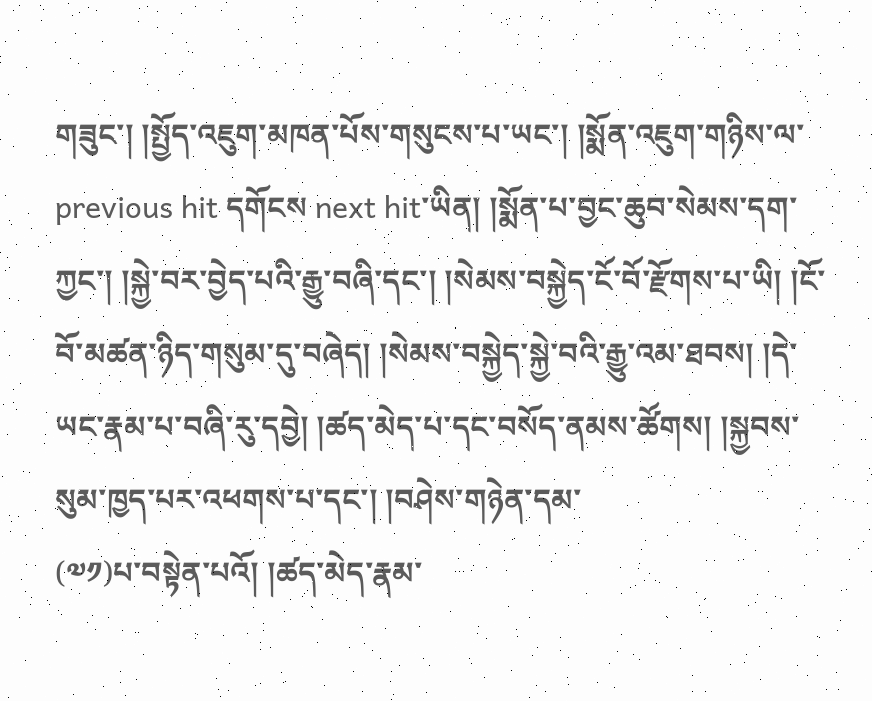གཟུང་། །སྤྱོད་འཇུག་མཁན་པོས་གསུངས་པ་ཡང་། །སྨོན་འཇུག་གཉིས་ལ་previous hit དགོངས next hit་ཡིན། །སྨོན་པ་བྱང་ཆུབ་སེམས་དག་ཀྱང་། །སྐྱེ་བར་བྱེད་པའི་རྒྱུ་བཞི་དང་། །སེམས་བསྐྱེད་ངོ་བོ་རྫོགས་པ་ཡི། །ངོ་བོ་མཚན་ཉིད་གསུམ་དུ་བཞེད། །སེམས་བསྐྱེད་སྐྱེ་བའི་རྒྱུ་འམ་ཐབས། །དེ་ཡང་རྣམ་པ་བཞི་རུ་དབྱེ། །ཚད་མེད་པ་དང་བསོད་ནམས་ཚོགས། །སྐྱབས་སུམ་ཁྱད་པར་འཕགས་པ་དང་། །བཤེས་གཉེན་དམ་
(༧༡)པ་བསྟེན་པའོ། །ཚད་མེད་རྣམ་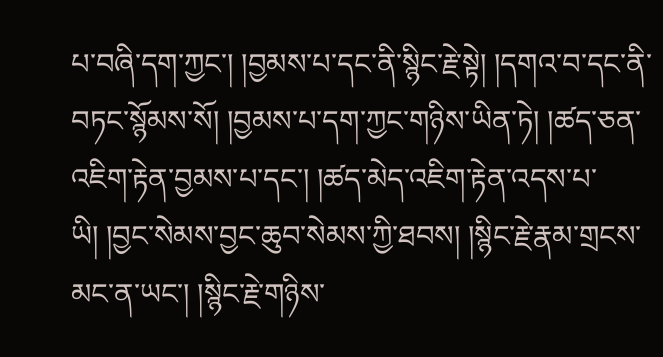པ་བཞི་དག་ཀྱང་། །བྱམས་པ་དང་ནི་སྙིང་རྗེ་སྟེ། །དགའ་བ་དང་ནི་བཏང་སྙོམས་སོ། །བྱམས་པ་དག་ཀྱང་གཉིས་ཡིན་ཏེ། །ཚད་ཅན་འཇིག་རྟེན་བྱམས་པ་དང་། །ཚད་མེད་འཇིག་རྟེན་འདས་པ་ཡི། །བྱང་སེམས་བྱང་ཆུབ་སེམས་ཀྱི་ཐབས། །སྙིང་རྗེ་རྣམ་གྲངས་མང་ན་ཡང་། །སྙིང་རྗེ་གཉིས་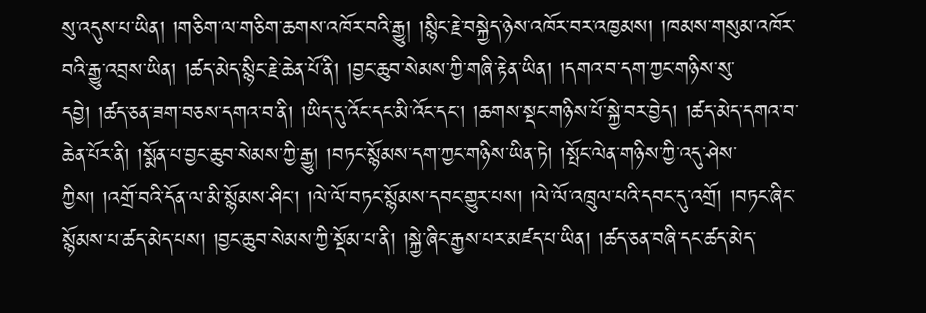སུ་འདུས་པ་ཡིན། །གཅིག་ལ་གཅིག་ཆགས་འཁོར་བའི་རྒྱུ། །སྙིང་རྗེ་བསྐྱེད་ཉེས་འཁོར་བར་འཁྱམས། །ཁམས་གསུམ་འཁོར་བའི་རྒྱུ་འབྲས་ཡིན། །ཚད་མེད་སྙིང་རྗེ་ཆེན་པོ་ནི། །བྱང་ཆུབ་སེམས་ཀྱི་གཞི་རྟེན་ཡིན། །དགའ་བ་དག་ཀྱང་གཉིས་སུ་དབྱེ། །ཚད་ཅན་ཟག་བཅས་དགའ་བ་ནི། །ཡིད་དུ་འོང་དང་མི་འོང་དང་། །ཆགས་སྡང་གཉིས་པོ་སྐྱེ་བར་བྱེད། །ཚད་མེད་དགའ་བ་ཆེན་པོར་ནི། །སྨོན་པ་བྱང་ཆུབ་སེམས་ཀྱི་རྒྱུ། །བཏང་སྙོམས་དག་ཀྱང་གཉིས་ཡིན་ཏེ། །སྤོང་ལེན་གཉིས་ཀྱི་འདུ་ཤེས་ཀྱིས། །འགྲོ་བའི་དོན་ལ་མི་སྙོམས་ཤིང་། །ལེ་ལོ་བཏང་སྙོམས་དབང་གྱུར་པས། །ལེ་ལོ་འཁྲུལ་པའི་དབང་དུ་འགྲོ། །བཏང་ཞིང་སྙོམས་པ་ཚད་མེད་པས། །བྱང་ཆུབ་སེམས་ཀྱི་སྡོམ་པ་ནི། །སྐྱེ་ཞིང་རྒྱས་པར་མཛད་པ་ཡིན། །ཚད་ཅན་བཞི་དང་ཚད་མེད་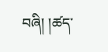བཞི། །ཚད་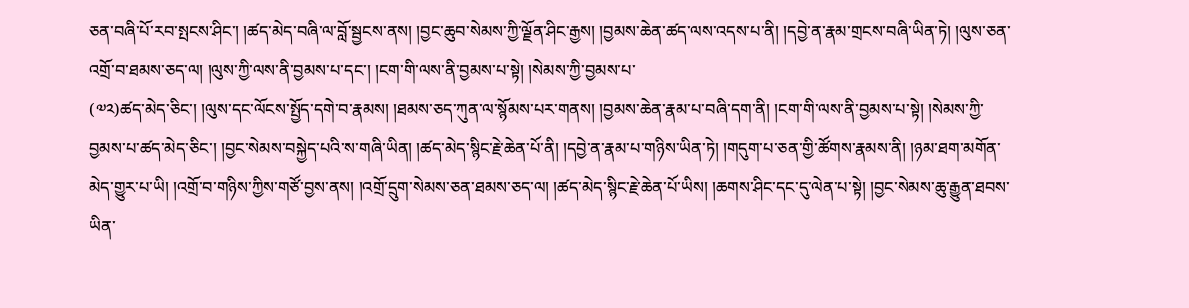ཅན་བཞི་པོ་རབ་སྤངས་ཤིང་། །ཚད་མེད་བཞི་ལ་བློ་སྦྱངས་ནས། །བྱང་ཆུབ་སེམས་ཀྱི་ལྗོན་ཤིང་རྒྱས། །བྱམས་ཆེན་ཚད་ལས་འདས་པ་ནི། །དབྱེ་ན་རྣམ་གྲངས་བཞི་ཡིན་ཏེ། །ལུས་ཅན་འགྲོ་བ་ཐམས་ཅད་ལ། །ལུས་ཀྱི་ལས་ནི་བྱམས་པ་དང་། །ངག་གི་ལས་ནི་བྱམས་པ་སྟེ། །སེམས་ཀྱི་བྱམས་པ་
(༧༢)ཚད་མེད་ཅིང་། །ལུས་དང་ལོངས་སྤྱོད་དགེ་བ་རྣམས། །ཐམས་ཅད་ཀུན་ལ་སྙོམས་པར་གནས། །བྱམས་ཆེན་རྣམ་པ་བཞི་དག་ནི། །ངག་གི་ལས་ནི་བྱམས་པ་སྟེ། །སེམས་ཀྱི་བྱམས་པ་ཚད་མེད་ཅིང་། །བྱང་སེམས་བསྐྱེད་པའི་ས་གཞི་ཡིན། །ཚད་མེད་སྙིང་རྗེ་ཆེན་པོ་ནི། །དབྱེ་ན་རྣམ་པ་གཉིས་ཡིན་ཏེ། །གདུག་པ་ཅན་གྱི་ཚོགས་རྣམས་ནི། །ཉམ་ཐག་མགོན་མེད་གྱུར་པ་ཡི། །འགྲོ་བ་གཉིས་ཀྱིས་གཙོ་བྱས་ནས། །འགྲོ་དྲུག་སེམས་ཅན་ཐམས་ཅད་ལ། །ཚད་མེད་སྙིང་རྗེ་ཆེན་པོ་ཡིས། །ཆགས་ཤིང་དང་དུ་ལེན་པ་སྟེ། །བྱང་སེམས་ཆུ་རྒྱུན་ཐབས་ཡིན་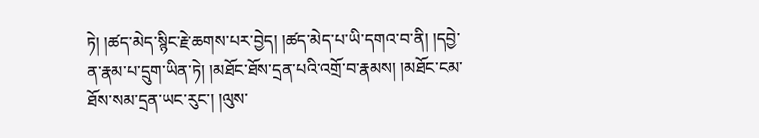ཏེ། །ཚད་མེད་སྙིང་རྗེ་ཆགས་པར་བྱེད། །ཚད་མེད་པ་ཡི་དགའ་བ་ནི། །དབྱེ་ན་རྣམ་པ་དྲུག་ཡིན་ཏེ། །མཐོང་ཐོས་དྲན་པའི་འགྲོ་བ་རྣམས། །མཐོང་ངམ་ཐོས་སམ་དྲན་ཡང་རུང་། །ལུས་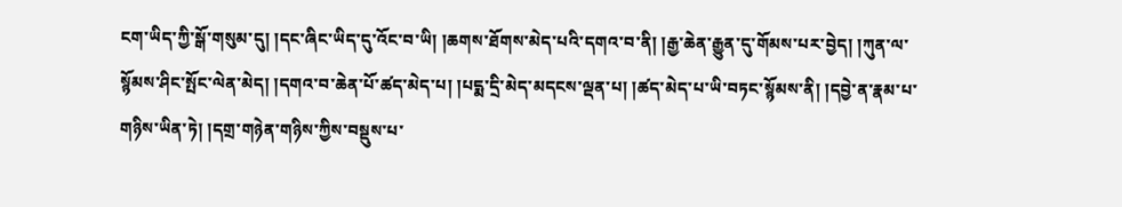ངག་ཡིད་ཀྱི་སྒོ་གསུམ་དུ། །དང་ཞིང་ཡིད་དུ་འོང་བ་ཡི། །ཆགས་ཐོགས་མེད་པའི་དགའ་བ་ནི། །རྒྱ་ཆེན་རྒྱུན་དུ་གོམས་པར་བྱེད། །ཀུན་ལ་སྙོམས་ཤིང་སྤོང་ལེན་མེད། །དགའ་བ་ཆེན་པོ་ཚད་མེད་པ། །པདྨ་དྲི་མེད་མདངས་ལྡན་པ། །ཚད་མེད་པ་ཡི་བཏང་སྙོམས་ནི། །དབྱེ་ན་རྣམ་པ་གཉིས་ཡིན་ཏེ། །དགྲ་གཉེན་གཉིས་ཀྱིས་བསྡུས་པ་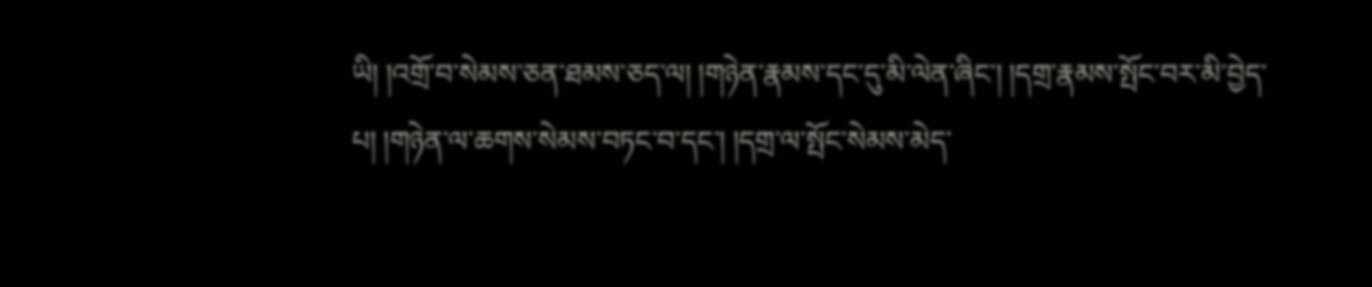ཡི། །འགྲོ་བ་སེམས་ཅན་ཐམས་ཅད་ལ། །གཉེན་རྣམས་དང་དུ་མི་ལེན་ཞིང་། །དགྲ་རྣམས་སྤོང་བར་མི་བྱེད་པ། །གཉེན་ལ་ཆགས་སེམས་བཏང་བ་དང་། །དགྲ་ལ་སྤོང་སེམས་མེད་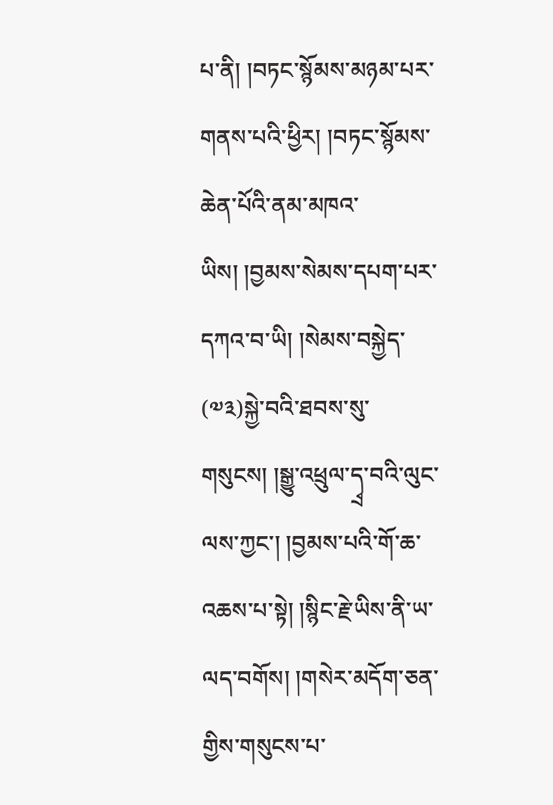པ་ནི། །བཏང་སྙོམས་མཉམ་པར་གནས་པའི་ཕྱིར། །བཏང་སྙོམས་ཆེན་པོའི་ནམ་མཁའ་ཡིས། །བྱམས་སེམས་དཔག་པར་དཀའ་བ་ཡི། །སེམས་བསྐྱེད་
(༧༣)སྐྱེ་བའི་ཐབས་སུ་གསུངས། །སྒྱུ་འཕྲུལ་དྭྲ་བའི་ལུང་ལས་ཀྱང་། །བྱམས་པའི་གོ་ཆ་འཆས་པ་སྟེ། །སྙིང་རྗེ་ཡིས་ནི་ཡ་ལད་བགོས། །གསེར་མདོག་ཅན་གྱིས་གསུངས་པ་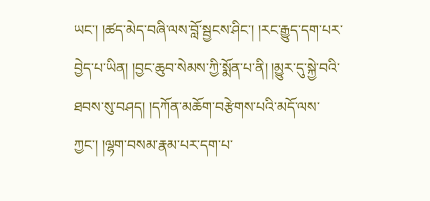ཡང་། །ཚད་མེད་བཞི་ལས་བློ་སྦྱངས་ཤིང་། །རང་རྒྱུད་དག་པར་བྱེད་པ་ཡིན། །བྱང་ཆུབ་སེམས་ཀྱི་སྨོན་པ་ནི། །མྱུར་དུ་སྐྱེ་བའི་ཐབས་སུ་བཤད། །དཀོན་མཆོག་བརྩེགས་པའི་མདོ་ལས་ཀྱང་། །ལྷག་བསམ་རྣམ་པར་དག་པ་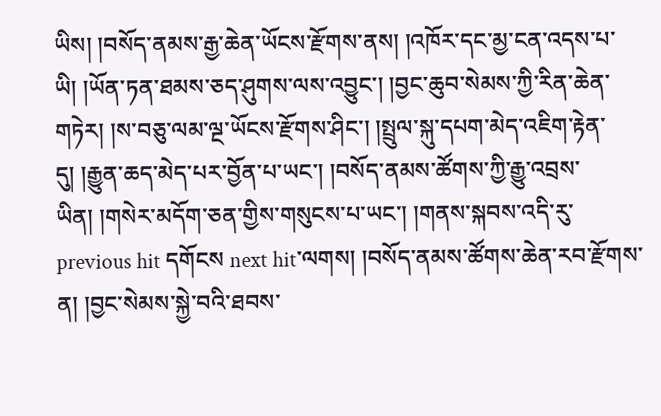ཡིས། །བསོད་ནམས་རྒྱ་ཆེན་ཡོངས་རྫོགས་ནས། །འཁོར་དང་མྱ་ངན་འདས་པ་ཡི། །ཡོན་ཏན་ཐམས་ཅད་ཤུགས་ལས་འབྱུང་། །བྱང་ཆུབ་སེམས་ཀྱི་རིན་ཆེན་གཏེར། །ས་བཅུ་ལམ་ལྔ་ཡོངས་རྫོགས་ཤིང་། །སྤྲུལ་སྐུ་དཔག་མེད་འཇིག་རྟེན་དུ། །རྒྱུན་ཆད་མེད་པར་བྱོན་པ་ཡང་། །བསོད་ནམས་ཚོགས་ཀྱི་རྒྱུ་འབྲས་ཡིན། །གསེར་མདོག་ཅན་གྱིས་གསུངས་པ་ཡང་། །གནས་སྐབས་འདི་རུ་previous hit དགོངས next hit་ལགས། །བསོད་ནམས་ཚོགས་ཆེན་རབ་རྫོགས་ན། །བྱང་སེམས་སྐྱེ་བའི་ཐབས་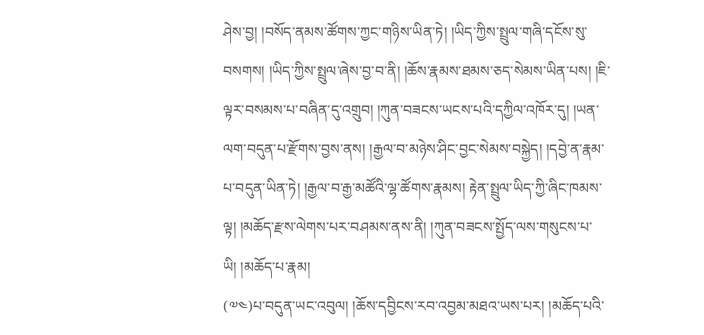ཤེས་བྱ། །བསོད་ནམས་ཚོགས་ཀྱང་གཉིས་ཡིན་ཏེ། །ཡིད་ཀྱིས་སྤྲུལ་གཞི་དངོས་སུ་བསགས། །ཡིད་ཀྱིས་སྤྲུལ་ཞེས་བྱ་བ་ནི། །ཆོས་རྣམས་ཐམས་ཅད་སེམས་ཡིན་པས། །ཇི་ལྟར་བསམས་པ་བཞིན་དུ་འགྲུབ། །ཀུན་བཟངས་ཡངས་པའི་དཀྱིལ་འཁོར་དུ། །ཡན་ལག་བདུན་པ་རྫོགས་བྱས་ནས། །རྒྱལ་བ་མཉེས་ཤིང་བྱང་སེམས་བསྐྱེད། །དབྱེ་ན་རྣམ་པ་བདུན་ཡིན་ཏེ། །རྒྱལ་བ་རྒྱ་མཚོའི་ལྷ་ཚོགས་རྣམས། རྟེན་སྤྲུལ་ཡིད་ཀྱི་ཞིང་ཁམས་ལྟ། །མཆོད་རྫས་ལེགས་པར་བཤམས་ནས་ནི། །ཀུན་བཟངས་སྤྱོད་ལས་གསུངས་པ་ཡི། །མཆོད་པ་རྣམ།
(༧༤)པ་བདུན་ཡང་འབུལ། །ཆོས་དབྱིངས་རབ་འབྱམ་མཐའ་ཡས་པར། །མཆོད་པའི་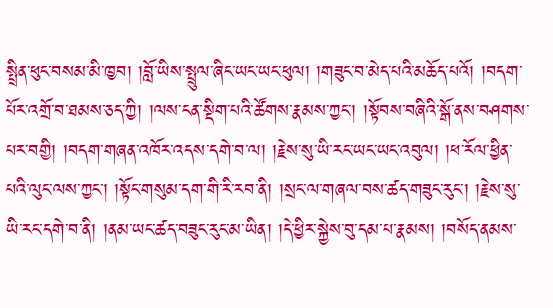སྤྲིན་ཕུང་བསམ་མི་ཁྱབ། །བློ་ཡིས་སྤྲུལ་ཞིང་ཡང་ཡང་ཕུལ། །གཟུང་བ་མེད་པའི་མཆོད་པའོ། །བདག་པོར་འགྲོ་བ་ཐམས་ཅད་ཀྱི། །ལས་ངན་སྡིག་པའི་ཚོགས་རྣམས་ཀྱང་། །སྟོབས་བཞིའི་སྒོ་ནས་བཤགས་པར་བགྱི། །བདག་གཞན་འཁོར་འདས་དགེ་བ་ལ། །རྗེས་སུ་ཡི་རང་ཡང་ཡང་འབུལ། །ཕ་རོལ་ཕྱིན་པའི་ལུང་ལས་ཀྱང་། །སྟོང་གསུམ་དག་གི་རི་རབ་ནི། །སྲང་ལ་གཞལ་བས་ཚད་གཟུང་རུང་། །རྗེས་སུ་ཡི་རང་དགེ་བ་ནི། །ནམ་ཡང་ཚད་བཟུང་རུང་མ་ཡིན། །དེ་ཕྱིར་སྐྱེས་བུ་དམ་པ་རྣམས། །བསོད་ནམས་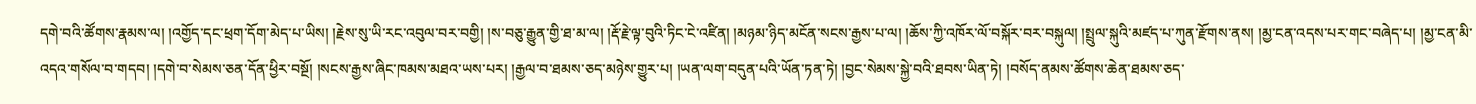དགེ་བའི་ཚོགས་རྣམས་ལ། །འགྱོད་དང་ཕྲག་དོག་མེད་པ་ཡིས། །རྗེས་སུ་ཡི་རང་འབུལ་བར་བགྱི། །ས་བཅུ་རྒྱུན་གྱི་ཐ་མ་ལ། །རྡོ་རྗེ་ལྟ་བུའི་ཏིང་ངེ་འཛིན། །མཉམ་ཉིད་མངོན་སངས་རྒྱས་པ་ལ། །ཆོས་ཀྱི་འཁོར་ལོ་བསྐོར་བར་བསྐུལ། །སྤྲུལ་སྐུའི་མཛད་པ་ཀུན་རྫོགས་ནས། །མྱ་ངན་འདས་པར་གང་བཞེད་པ། །མྱ་ངན་མི་འདའ་གསོལ་བ་གདབ། །དགེ་བ་སེམས་ཅན་དོན་ཕྱིར་བསྔོ། །སངས་རྒྱས་ཞིང་ཁམས་མཐའ་ཡས་པར། །རྒྱལ་བ་ཐམས་ཅད་མཉེས་གྱུར་པ། །ཡན་ལག་བདུན་པའི་ཡོན་ཏན་ཏེ། །བྱང་སེམས་སྐྱེ་བའི་ཐབས་ཡིན་ཏེ། །བསོད་ནམས་ཚོགས་ཆེན་ཐམས་ཅད་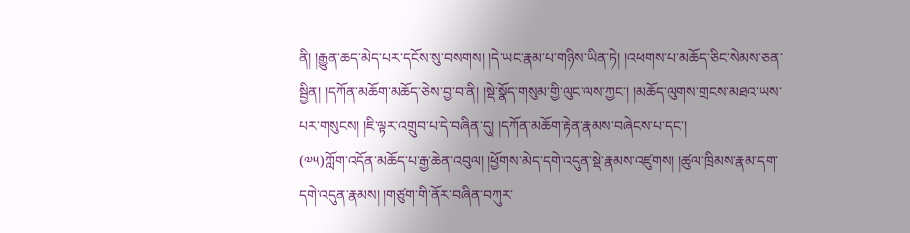ནི། །རྒྱུན་ཆད་མེད་པར་དངོས་སུ་བསགས། །དེ་ཡང་རྣམ་པ་གཉིས་ཡིན་ཏེ། །འཕགས་པ་མཆོད་ཅིང་སེམས་ཅན་སྦྱིན། །དཀོན་མཆོག་མཆོད་ཅེས་བྱ་བ་ནི། །སྡེ་སྣོད་གསུམ་གྱི་ལུང་ལས་ཀྱང་། །མཆོད་ལུགས་གྲངས་མཐའ་ཡས་པར་གསུངས། །ཇི་ལྟར་འགྲུབ་པ་དེ་བཞིན་དུ། །དཀོན་མཆོག་རྟེན་རྣམས་བཞེངས་པ་དང་།
(༧༥)ཀློག་འདོན་མཆོད་པ་རྒྱ་ཆེན་འབུལ། །ཕྱོགས་མེད་དགེ་འདུན་སྡེ་རྣམས་འཛུགས། །ཚུལ་ཁྲིམས་རྣམ་དག་དགེ་འདུན་རྣམས། །གཙུག་གི་ནོར་བཞིན་བཀུར་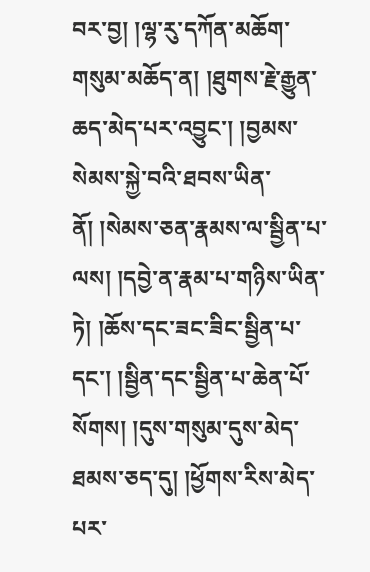བར་བྱ། །ལྷ་རུ་དཀོན་མཆོག་གསུམ་མཆོད་ན། །ཐུགས་རྗེ་རྒྱུན་ཆད་མེད་པར་འབྱུང་། །བྱམས་སེམས་སྐྱེ་བའི་ཐབས་ཡིན་ནོ། །སེམས་ཅན་རྣམས་ལ་སྦྱིན་པ་ལས། །དབྱེ་ན་རྣམ་པ་གཉིས་ཡིན་ཏེ། །ཆོས་དང་ཟང་ཟིང་སྦྱིན་པ་དང་། །སྦྱིན་དང་སྦྱིན་པ་ཆེན་པོ་སོགས། །དུས་གསུམ་དུས་མེད་ཐམས་ཅད་དུ། །ཕྱོགས་རིས་མེད་པར་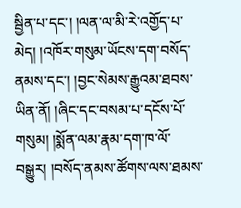སྦྱིན་པ་དང་། །ལན་ལ་མི་རེ་འགྱོད་པ་མེད། །འཁོར་གསུམ་ཡོངས་དག་བསོད་ནམས་དང་། །བྱང་སེམས་རྒྱུའམ་ཐབས་ཡིན་ནོ། །ཞིང་དང་བསམ་པ་དངོས་པོ་གསུམ། །སྨོན་ལམ་རྣམ་དག་ཁ་ལོ་བསྒྱུར། །བསོད་ནམས་ཚོགས་ལས་ཐམས་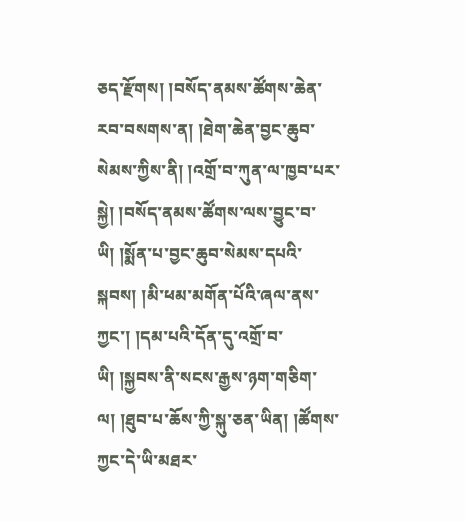ཅད་རྫོགས། །བསོད་ནམས་ཚོགས་ཆེན་རབ་བསགས་ན། །ཐེག་ཆེན་བྱང་ཆུབ་སེམས་ཀྱིས་ནི། །འགྲོ་བ་ཀུན་ལ་ཁྱབ་པར་སྐྱེ། །བསོད་ནམས་ཚོགས་ལས་བྱུང་བ་ཡི། །སྨོན་པ་བྱང་ཆུབ་སེམས་དཔའི་སྐབས། །མི་ཕམ་མགོན་པོའི་ཞལ་ནས་ཀྱང་། །དམ་པའི་དོན་དུ་འགྲོ་བ་ཡི། །སྐྱབས་ནི་སངས་རྒྱས་ཉག་གཅིག་ལ། །ཐུབ་པ་ཆོས་ཀྱི་སྐུ་ཅན་ཡིན། །ཚོགས་ཀྱང་དེ་ཡི་མཐར་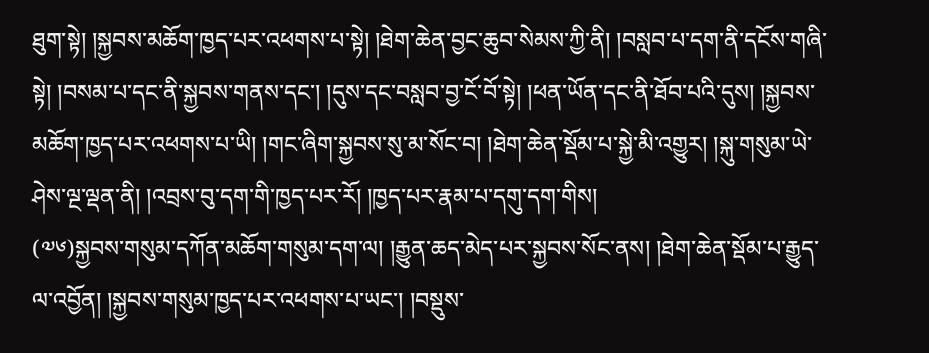ཐུག་སྟེ། །སྐྱབས་མཆོག་ཁྱད་པར་འཕགས་པ་སྟེ། །ཐེག་ཆེན་བྱང་ཆུབ་སེམས་ཀྱི་ནི། །བསླབ་པ་དག་ནི་དངོས་གཞི་སྟེ། །བསམ་པ་དང་ནི་སྐྱབས་གནས་དང་། །དུས་དང་བསླབ་བྱ་ངོ་བོ་སྟེ། །ཕན་ཡོན་དང་ནི་ཐོབ་པའི་དུས། །སྐྱབས་མཆོག་ཁྱད་པར་འཕགས་པ་ཡི། །གང་ཞིག་སྐྱབས་སུ་མ་སོང་བ། །ཐེག་ཆེན་སྡོམ་པ་སྐྱེ་མི་འགྱུར། །སྐུ་གསུམ་ཡེ་ཤེས་ལྔ་ལྡན་ནི། །འབྲས་བུ་དག་གི་ཁྱད་པར་རོ། །ཁྱད་པར་རྣམ་པ་དགུ་དག་གིས།
(༧༦)སྐྱབས་གསུམ་དཀོན་མཆོག་གསུམ་དག་ལ། །རྒྱུན་ཆད་མེད་པར་སྐྱབས་སོང་ནས། །ཐེག་ཆེན་སྡོམ་པ་རྒྱུད་ལ་འབྱོན། །སྐྱབས་གསུམ་ཁྱད་པར་འཕགས་པ་ཡང་། །བསྡུས་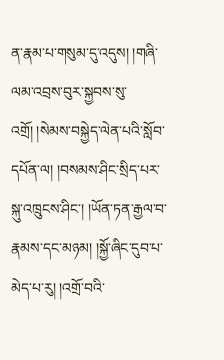ན་རྣམ་པ་གསུམ་དུ་འདུས། །གཞི་ལམ་འབྲས་བུར་སྐྱབས་སུ་འགྲོ། །སེམས་བསྐྱེད་ལེན་པའི་སློབ་དཔོན་ལ། །བསམས་ཤིང་སྲིད་པར་སྐུ་འཁྲུངས་ཤིང་། །ཡོན་ཏན་རྒྱལ་བ་རྣམས་དང་མཉམ། །སྐྱོ་ཞིང་དུབ་པ་མེད་པ་རུ། །འགྲོ་བའི་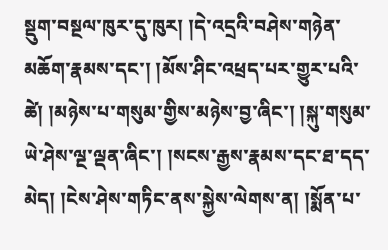སྡུག་བསྔལ་ཁུར་དུ་ཁུར། །དེ་འདྲའི་བཤེས་གཉེན་མཆོག་རྣམས་དང་། །མོས་ཤིང་འཕྲད་པར་གྱུར་པའི་ཚེ། །མཉེས་པ་གསུམ་གྱིས་མཉེས་བྱ་ཞིང་། །སྐུ་གསུམ་ཡེ་ཤེས་ལྔ་ལྡན་ཞིང་། །སངས་རྒྱས་རྣམས་དང་ཐ་དད་མེད། །ངེས་ཤེས་གཏིང་ནས་སྐྱེས་ལེགས་ན། །སྨོན་པ་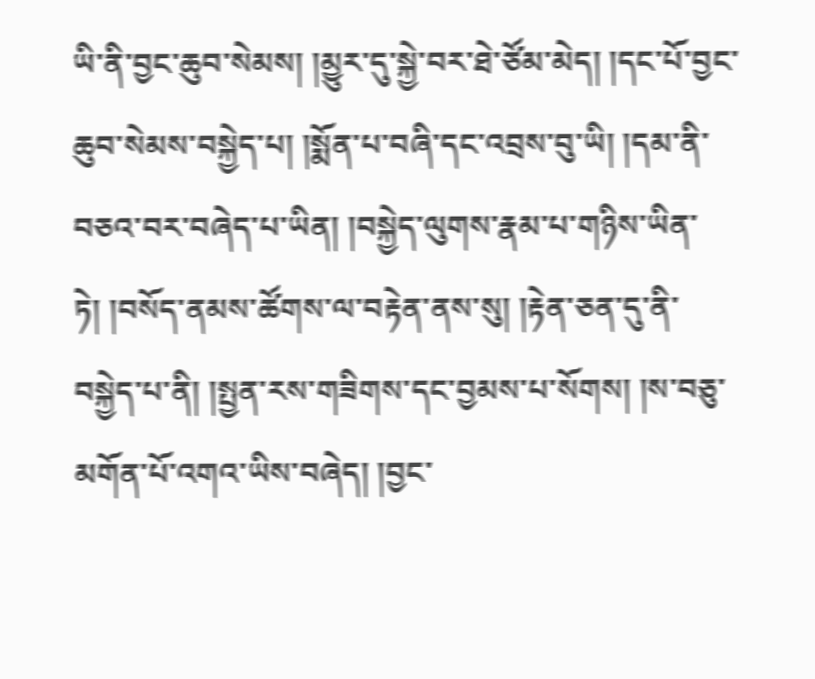ཡི་ནི་བྱང་ཆུབ་སེམས། །མྱུར་དུ་སྐྱེ་བར་ཐེ་ཙོམ་མེད། །དང་པོ་བྱང་ཆུབ་སེམས་བསྐྱེད་པ། །སྨོན་པ་བཞི་དང་འབྲས་བུ་ཡི། །དམ་ནི་བཅའ་བར་བཞེད་པ་ཡིན། །བསྐྱེད་ལུགས་རྣམ་པ་གཉིས་ཡིན་ཏེ། །བསོད་ནམས་ཚོགས་ལ་བརྟེན་ནས་སུ། །རྟེན་ཅན་དུ་ནི་བསྐྱེད་པ་ནི། །སྤྱན་རས་གཟིགས་དང་བྱམས་པ་སོགས། །ས་བཅུ་མགོན་པོ་འགའ་ཡིས་བཞེད། །བྱང་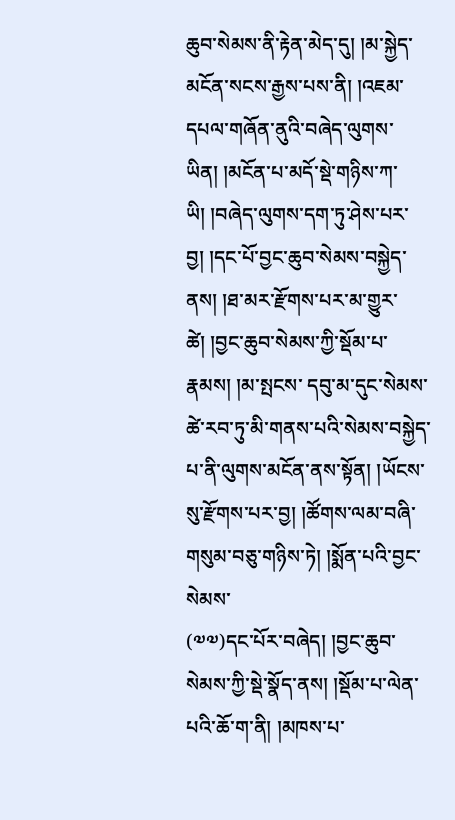ཆུབ་སེམས་ནི་རྟེན་མེད་དུ། །མ་སྐྱེད་མངོན་སངས་རྒྱས་པས་ནི། །འཇམ་དཔལ་གཞོན་ནུའི་བཞེད་ལུགས་ཡིན། །མངོན་པ་མདོ་སྡེ་གཉིས་ཀ་ཡི། །བཞེད་ལུགས་དག་ཏུ་ཤེས་པར་བྱ། །དང་པོ་བྱང་ཆུབ་སེམས་བསྐྱེད་ནས། །ཐ་མར་རྫོགས་པར་མ་གྱུར་ཚེ། །བྱང་ཆུབ་སེམས་ཀྱི་སྡོམ་པ་རྣམས། །མ་སྤངས་ དབུ་མ་དུང་སེམས་ཚེ་རབ་ཏུ་མི་གནས་པའི་སེམས་བསྐྱེད་པ་ནི་ལུགས་མངོན་ནས་སྟོན། །ཡོངས་སུ་རྫོགས་པར་བྱ། །ཚོགས་ལམ་བཞི་གསུམ་བཅུ་གཉིས་ཏེ། །སྨོན་པའི་བྱང་སེམས་
(༧༧)དང་པོར་བཞེད། །བྱང་ཆུབ་སེམས་ཀྱི་སྡེ་སྣོད་ནས། །སྡོམ་པ་ལེན་པའི་ཆོ་ག་ནི། །མཁས་པ་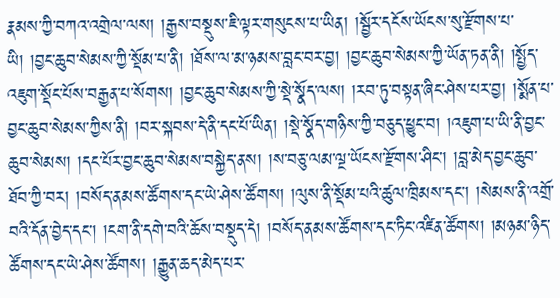རྣམས་ཀྱི་བཀའ་འགྲེལ་ལས། །རྒྱས་བསྡུས་ཇི་ལྟར་གསུངས་པ་ཡིན། །སྦྱོར་དངོས་ཡོངས་སུ་རྫོགས་པ་ཡི། །བྱང་ཆུབ་སེམས་ཀྱི་སྡོམ་པ་ནི། །ཐོས་ལ་མ་ཉམས་བླང་བར་བྱ། །བྱང་ཆུབ་སེམས་ཀྱི་ཡོན་ཏན་ནི། །སྤྱོད་འཇུག་སྡོང་པོས་བརྒྱན་པ་སོགས། །བྱང་ཆུབ་སེམས་ཀྱི་སྡེ་སྣོད་ལས། །རབ་ཏུ་བསྟན་ཞིང་ཤེས་པར་བྱ། །སྨོན་པ་བྱང་ཆུབ་སེམས་ཀྱིས་ནི། །བར་སྐབས་དེ་ནི་དང་པོ་ཡིན། །སྡེ་སྣོད་གཉིས་ཀྱི་བཅུད་ཕྱུང་བ། །འཇུག་པ་ཡི་ནི་བྱང་ཆུབ་སེམས། །དང་པོར་བྱང་ཆུབ་སེམས་བསྐྱེད་ནས། །ས་བཅུ་ལམ་ལྔ་ཡོངས་རྫོགས་ཤིང་། །བླ་མེད་བྱང་ཆུབ་ཐོབ་ཀྱི་བར། །བསོད་ནམས་ཚོགས་དང་ཡེ་ཤེས་ཚོགས། །ལུས་ནི་སྡོམ་པའི་ཚུལ་ཁྲིམས་དང་། །སེམས་ནི་འགྲོ་བའི་དོན་བྱེད་དང་། །ངག་ནི་དགེ་བའི་ཆོས་བསྡུད་དེ། །བསོད་ནམས་ཚོགས་དང་ཏིང་འཛིན་ཚོགས། །མཉམ་ཉིད་ཚོགས་དང་ཡེ་ཤེས་ཚོགས། །རྒྱུན་ཆད་མེད་པར་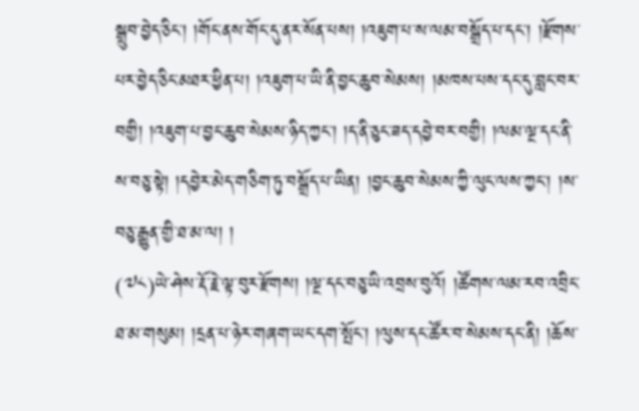སྒྲུབ་བྱེད་ཅིང་། །གོང་ནས་གོང་དུ་ནར་སོན་པས། །འཇུག་པ་ས་ལམ་བསྒྲོད་པ་དང་། །རྫོགས་པར་བྱེད་ཅིང་མཐར་ཕྱིན་པ། །འཇུག་པ་ཡི་ནི་བྱང་ཆུབ་སེམས། །མཁས་པས་དང་དུ་བླང་བར་བགྱི། །འཇུག་པ་བྱང་ཆུབ་སེམས་ཉིད་ཀྱང་། །ད་ནི་ཅུང་ཟད་དབྱེ་བར་བགྱི། །ལམ་ལྔ་དང་ནི་ས་བཅུ་སྟེ། །དབྱེར་མེད་གཅིག་ཏུ་བསྒྲོད་པ་ཡིན། །བྱང་ཆུབ་སེམས་ཀྱི་ལུང་ལས་ཀྱང་། །ས་བཅུ་རྒྱུན་གྱི་ཐ་མ་ལ། །
(༧༨)ཡེ་ཤེས་རྡོ་རྗེ་ལྟ་བུར་རྫོགས། །ལྔ་དང་བཅུ་ཡི་འབྲས་བུའོ། །ཚོགས་ལམ་རབ་འབྲིང་ཐ་མ་གསུམ། །དྲན་པ་ཉེར་གཞག་ཡང་དག་སྤོང་། །ལུས་དང་ཚོར་བ་སེམས་དང་ནི། །ཆོས་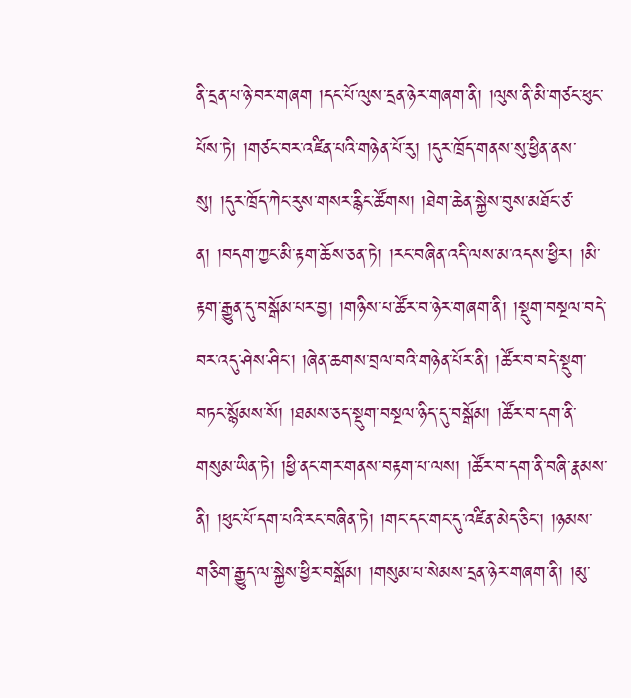ནི་དྲན་པ་ཉེ་བར་གཞག །དང་པོ་ལུས་དྲན་ཉེར་གཞག་ནི། །ལུས་ནི་མི་གཙང་ཕུང་པོས་ཏེ། །གཙང་བར་འཛིན་པའི་གཉེན་པོ་རུ། །དུར་ཁྲོད་གནས་སུ་ཕྱིན་ནས་སུ། །དུར་ཁྲོད་ཀེང་རུས་གསར་རྙིང་ཚོགས། །ཐེག་ཆེན་སྐྱེས་བུས་མཐོང་ཙ་ན། །བདག་ཀྱང་མི་རྟག་ཆོས་ཅན་ཏེ། །རང་བཞིན་འདི་ལས་མ་འདས་ཕྱིར། །མི་རྟག་རྒྱུན་དུ་བསྒོམ་པར་བྱ། །གཉིས་པ་ཚོར་བ་ཉེར་གཞག་ནི། །སྡུག་བསྔལ་བདེ་བར་འདུ་ཤེས་ཤིང་། །ཞེན་ཆགས་བྲལ་བའི་གཉེན་པོར་ནི། །ཚོར་བ་བདེ་སྡུག་བཏང་སྙོམས་སོ། །ཐམས་ཅད་སྡུག་བསྔལ་ཉིད་དུ་བསྒོམ། །ཚོར་བ་དག་ནི་གསུམ་ཡིན་ཏེ། །ཕྱི་ནང་གར་གནས་བརྟག་པ་ལས། །ཚོར་བ་དག་ནི་བཞི་རྣམས་ནི། །ཕུང་པོ་དག་པའི་རང་བཞིན་ཏེ། །གང་དང་གང་དུ་འཛིན་མེད་ཅིང་། །ཉམས་གཅིག་རྒྱུད་ལ་སྐྱེས་ཕྱིར་བསྒོམ། །གསུམ་པ་སེམས་དྲན་ཉེར་གཞག་ནི། །མུ་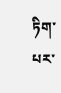ཏིག་པར་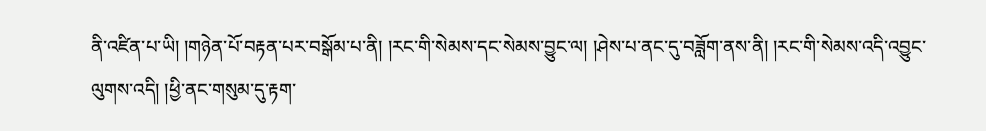ནི་འཛིན་པ་ཡི། །གཉེན་པོ་བརྟན་པར་བསྒོམ་པ་ནི། །རང་གི་སེམས་དང་སེམས་བྱུང་ལ། །ཤེས་པ་ནང་དུ་བཟློག་ནས་ནི། །རང་གི་སེམས་འདི་འབྱུང་ལུགས་འདི། །ཕྱི་ནང་གསུམ་དུ་རྟག་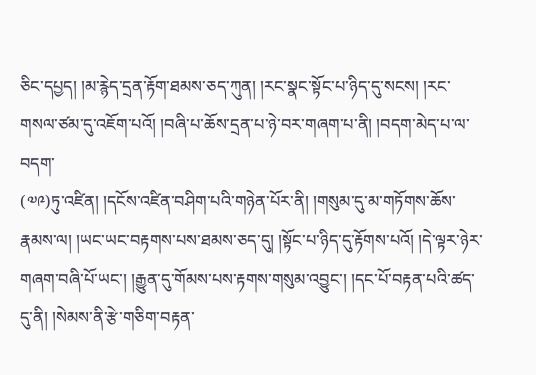ཅིང་དཔྱད། །མ་རྙེད་དྲན་རྟོག་ཐམས་ཅད་ཀུན། །རང་སྣང་སྟོང་པ་ཉིད་དུ་སངས། །རང་གསལ་ཙམ་དུ་འཇོག་པའོ། །བཞི་པ་ཆོས་དྲན་པ་ཉེ་བར་གཞག་པ་ནི། །བདག་མེད་པ་ལ་བདག་
(༧༩)ཏུ་འཛིན། །དངོས་འཛིན་བཤིག་པའི་གཉེན་པོར་ནི། །གསུམ་དུ་མ་གཏོགས་ཆོས་རྣམས་ལ། །ཡང་ཡང་བརྟགས་པས་ཐམས་ཅད་དུ། །སྟོང་པ་ཉིད་དུ་རྟོགས་པའོ། །དེ་ལྟར་ཉེར་གཞག་བཞི་པོ་ཡང་། །རྒྱུན་དུ་གོམས་པས་རྟགས་གསུམ་འབྱུང་། །དང་པོ་བརྟན་པའི་ཚད་དུ་ནི། །སེམས་ནི་རྩེ་གཅིག་བརྟན་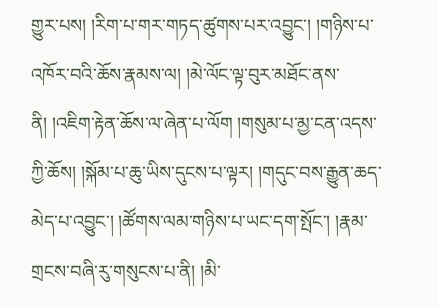གྱུར་པས། །རིག་པ་གར་གཏད་ཚུགས་པར་འབྱུང་། །གཉིས་པ་འཁོར་བའི་ཆོས་རྣམས་ལ། །མེ་ལོང་ལྟ་བུར་མཐོང་ནས་ནི། །འཇིག་རྟེན་ཆོས་ལ་ཞེན་པ་ལོག །གསུམ་པ་མྱ་ངན་འདས་ཀྱི་ཆོས། །སྐོམ་པ་ཆུ་ཡིས་དུངས་པ་ལྟར། །གདུང་བས་རྒྱུན་ཆད་མེད་པ་འབྱུང་། །ཚོགས་ལམ་གཉིས་པ་ཡང་དག་སྤོང་། །རྣམ་གྲངས་བཞི་རུ་གསུངས་པ་ནི། །མི་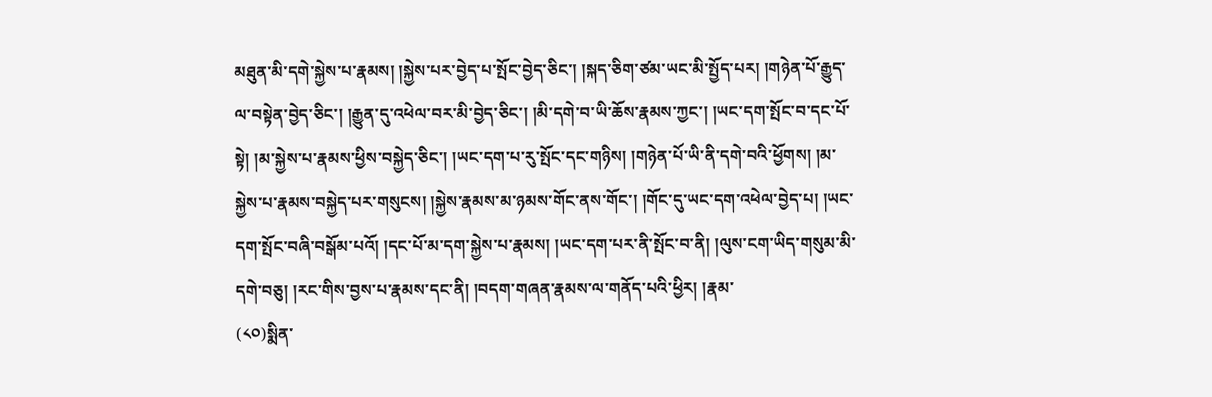མཐུན་མི་དགེ་སྐྱེས་པ་རྣམས། །སྐྱེས་པར་བྱེད་པ་སྤོང་བྱེད་ཅིང་། །སྐད་ཅིག་ཙམ་ཡང་མི་སྤྱོད་པར། །གཉེན་པོ་རྒྱུད་ལ་བསྟེན་བྱེད་ཅིང་། །རྒྱུན་དུ་འཕེལ་བར་མི་བྱེད་ཅིང་། །མི་དགེ་བ་ཡི་ཆོས་རྣམས་ཀྱང་། །ཡང་དག་སྤོང་བ་དང་པོ་སྟེ། །མ་སྐྱེས་པ་རྣམས་ཕྱིས་བསྐྱེད་ཅིང་། །ཡང་དག་པ་རུ་སྤོང་དང་གཉིས། །གཉེན་པོ་ཡི་ནི་དགེ་བའི་ཕྱོགས། །མ་སྐྱེས་པ་རྣམས་བསྐྱེད་པར་གསུངས། །སྐྱེས་རྣམས་མ་ཉམས་གོང་ནས་གོང་། །གོང་དུ་ཡང་དག་འཕེལ་བྱེད་པ། །ཡང་དག་སྤོང་བཞི་བསྒོམ་པའོ། །དང་པོ་མ་དག་སྐྱེས་པ་རྣམས། །ཡང་དག་པར་ནི་སྤོང་བ་ནི། །ལུས་ངག་ཡིད་གསུམ་མི་དགེ་བཅུ། །རང་གིས་བྱས་པ་རྣམས་དང་ནི། །བདག་གཞན་རྣམས་ལ་གནོད་པའི་ཕྱིར། །རྣམ་
(༨༠)སྨིན་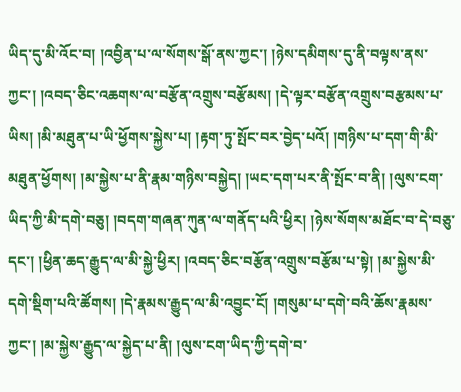ཡིད་དུ་མི་འོང་བ། །འབྱིན་པ་ལ་སོགས་སྒོ་ནས་ཀྱང་། །ཉེས་དམིགས་དུ་ནི་བལྟས་ནས་ཀྱང་། །འབད་ཅིང་འཆགས་ལ་བརྩོན་འགྲུས་བརྩོམས། །དེ་ལྟར་བརྩོན་འགྲུས་བརྩམས་པ་ཡིས། །མི་མཐུན་པ་ཡི་ཕྱོགས་སྐྱེས་པ། །རྟག་ཏུ་སྤོང་བར་བྱེད་པའོ། །གཉིས་པ་དག་གི་མི་མཐུན་ཕྱོགས། །མ་སྐྱེས་པ་ནི་རྣམ་གཉིས་བསྐྱེད། །ཡང་དག་པར་ནི་སྤོང་བ་ནི། །ལུས་ངག་ཡིད་ཀྱི་མི་དགེ་བཅུ། །བདག་གཞན་ཀུན་ལ་གནོད་པའི་ཕྱིར། །ཉེས་སོགས་མཐོང་བ་དེ་བཅུ་དང་། །ཕྱིན་ཆད་རྒྱུད་ལ་མི་སྐྱེ་ཕྱིར། །འབད་ཅིང་བརྩོན་འགྲུས་བརྩོམ་པ་སྟེ། །མ་སྐྱེས་མི་དགེ་སྡིག་པའི་ཚོགས། །དེ་རྣམས་རྒྱུད་ལ་མི་འབྱུང་ངོ། །གསུམ་པ་དགེ་བའི་ཆོས་རྣམས་ཀྱང་། །མ་སྐྱེས་རྒྱུད་ལ་སྐྱེད་པ་ནི། །ལུས་ངག་ཡིད་ཀྱི་དགེ་བ་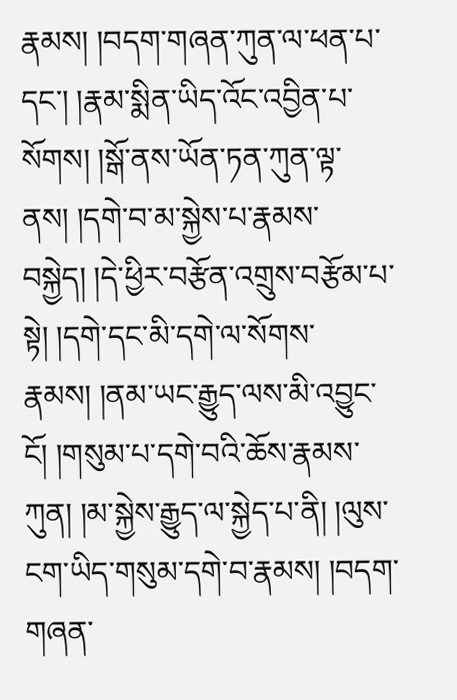རྣམས། །བདག་གཞན་ཀུན་ལ་ཕན་པ་དང་། །རྣམ་སྨིན་ཡིད་འོང་འབྱིན་པ་སོགས། །སྒོ་ནས་ཡོན་ཏན་ཀུན་ལྟ་ནས། །དགེ་བ་མ་སྐྱེས་པ་རྣམས་བསྐྱེད། །དེ་ཕྱིར་བརྩོན་འགྲུས་བརྩོམ་པ་སྟེ། །དགེ་དང་མི་དགེ་ལ་སོགས་རྣམས། །ནམ་ཡང་རྒྱུད་ལས་མི་འབྱུང་ངོ། །གསུམ་པ་དགེ་བའི་ཆོས་རྣམས་ཀུན། །མ་སྐྱེས་རྒྱུད་ལ་སྐྱེད་པ་ནི། །ལུས་ངག་ཡིད་གསུམ་དགེ་བ་རྣམས། །བདག་གཞན་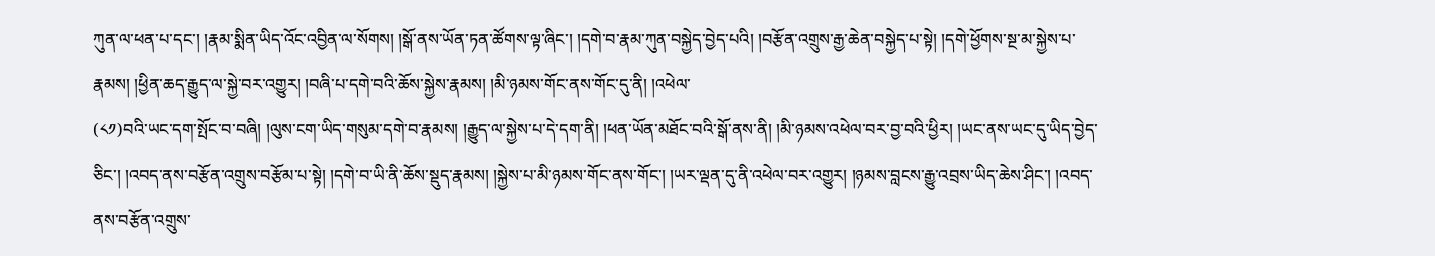ཀུན་ལ་ཕན་པ་དང་། །རྣམ་སྨིན་ཡིད་འོང་འབྱིན་ལ་སོགས། །སྒོ་ནས་ཡོན་ཏན་ཚོགས་ལྟ་ཞིང་། །དགེ་བ་རྣམ་ཀུན་བསྐྱེད་བྱེད་པའི། །བརྩོན་འགྲུས་རྒྱ་ཆེན་བསྐྱེད་པ་སྟེ། །དགེ་ཕྱོགས་སྔ་མ་སྐྱེས་པ་རྣམས། །ཕྱིན་ཆད་རྒྱུད་ལ་སྐྱེ་བར་འགྱུར། །བཞི་པ་དགེ་བའི་ཆོས་སྐྱེས་རྣམས། །མི་ཉམས་གོང་ནས་གོང་དུ་ནི། །འཕེལ་
(༨༡)བའི་ཡང་དག་སྤོང་བ་བཞི། །ལུས་ངག་ཡིད་གསུམ་དགེ་བ་རྣམས། །རྒྱུད་ལ་སྐྱེས་པ་དེ་དག་ནི། །ཕན་ཡོན་མཐོང་བའི་སྒོ་ནས་ནི། །མི་ཉམས་འཕེལ་བར་བྱ་བའི་ཕྱིར། །ཡང་ནས་ཡང་དུ་ཡིད་བྱེད་ཅིང་། །འབད་ནས་བརྩོན་འགྲུས་བརྩོམ་པ་སྟེ། །དགེ་བ་ཡི་ནི་ཆོས་སྡུད་རྣམས། །སྐྱེས་པ་མི་ཉམས་གོང་ནས་གོང་། །ཡར་ལྡན་དུ་ནི་འཕེལ་བར་འགྱུར། །ཉམས་བླངས་རྒྱུ་འབྲས་ཡིད་ཆེས་ཤིང་། །འབད་ནས་བརྩོན་འགྲུས་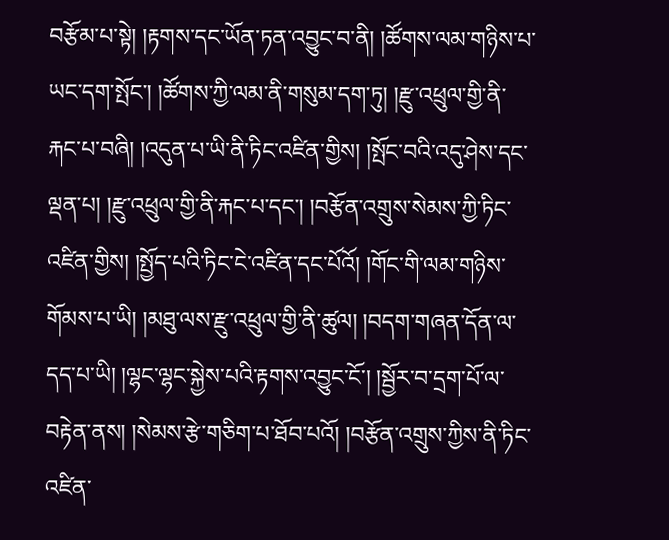བརྩོམ་པ་སྟེ། །རྟགས་དང་ཡོན་ཏན་འབྱུང་བ་ནི། །ཚོགས་ལམ་གཉིས་པ་ཡང་དག་སྤོང་། །ཚོགས་ཀྱི་ལམ་ནི་གསུམ་དག་ཏུ། །རྫུ་འཕྲུལ་གྱི་ནི་རྐང་པ་བཞི། །འདུན་པ་ཡི་ནི་ཏིང་འཛིན་གྱིས། །སྤོང་བའི་འདུ་ཤེས་དང་ལྡན་པ། །རྫུ་འཕྲུལ་གྱི་ནི་རྐང་པ་དང་། །བརྩོན་འགྲུས་སེམས་ཀྱི་ཏིང་འཛིན་གྱིས། །སྤྱོད་པའི་ཏིང་ངེ་འཛིན་དང་པོའོ། །གོང་གི་ལམ་གཉིས་གོམས་པ་ཡི། །མཐུ་ལས་རྫུ་འཕྲུལ་གྱི་ནི་ཚུལ། །བདག་གཞན་དོན་ལ་དད་པ་ཡི། །ལྷང་ལྷང་སྐྱེས་པའི་རྟགས་འབྱུང་ངོ་། །སྦྱོར་བ་དྲག་པོ་ལ་བརྟེན་ནས། །སེམས་རྩེ་གཅིག་པ་ཐོབ་པའོ། །བརྩོན་འགྲུས་ཀྱིས་ནི་ཏིང་འཛིན་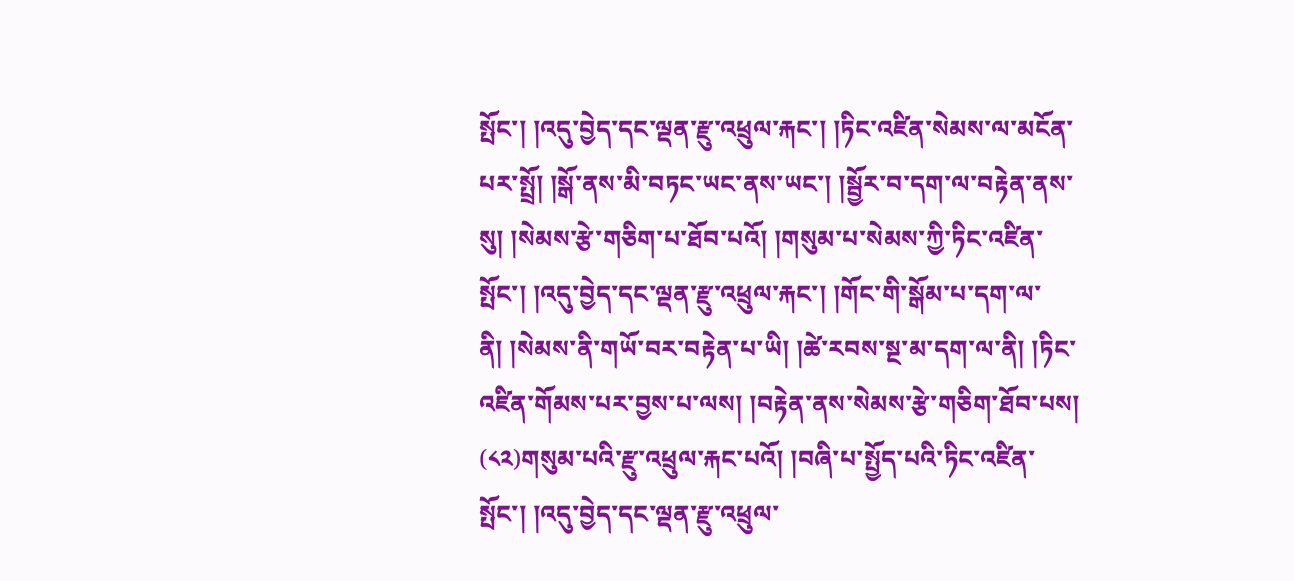སྤོང་། །འདུ་བྱེད་དང་ལྡན་རྫུ་འཕྲུལ་རྐང་། །ཏིང་འཛིན་སེམས་ལ་མངོན་པར་སྤྲོ། །སྒོ་ནས་མི་བཏང་ཡང་ནས་ཡང་། །སྦྱོར་བ་དག་ལ་བརྟེན་ནས་སུ། །སེམས་རྩེ་གཅིག་པ་ཐོབ་པའོ། །གསུམ་པ་སེམས་ཀྱི་ཏིང་འཛིན་སྤོང་། །འདུ་བྱེད་དང་ལྡན་རྫུ་འཕྲུལ་རྐང་། །གོང་གི་སྒོམ་པ་དག་ལ་ནི། །སེམས་ནི་གཡོ་བར་བརྟེན་པ་ཡི། །ཚེ་རབས་སྔ་མ་དག་ལ་ནི། །ཏིང་འཛིན་གོམས་པར་བྱས་པ་ལས། །བརྟེན་ནས་སེམས་རྩེ་གཅིག་ཐོབ་པས།
(༨༢)གསུམ་པའི་རྫུ་འཕྲུལ་རྐང་པའོ། །བཞི་པ་སྤྱོད་པའི་ཏིང་འཛིན་སྤོང་། །འདུ་བྱེད་དང་ལྡན་རྫུ་འཕྲུལ་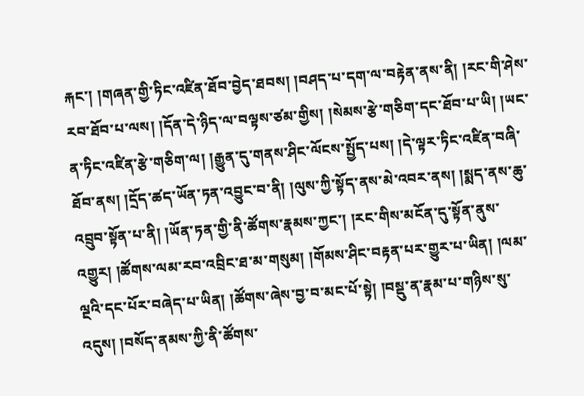རྐང་། །གཞན་གྱི་ཏིང་འཛིན་ཐོབ་བྱེད་ཐབས། །བཤད་པ་དག་ལ་བརྟེན་ནས་ནི། །རང་གི་ཤེས་རབ་ཐོབ་པ་ལས། །དོན་དེ་ཉིད་ལ་བལྟས་ཙམ་གྱིས། །སེམས་རྩེ་གཅིག་དང་ཐོབ་པ་ཡི། །ཡང་ན་ཏིང་འཛིན་རྩེ་གཅིག་ལ། །རྒྱུན་དུ་གནས་ཤིང་ལོངས་སྤྱོད་པས། །དེ་ལྟར་ཏིང་འཛིན་བཞི་ཐོབ་ནས། །དྲོད་ཚད་ཡོན་ཏན་འབྱུང་བ་ནི། །ལུས་ཀྱི་སྟོད་ནས་མེ་འབར་ནས། །སྨད་ནས་ཆུ་འབྲུབ་སྟོན་པ་ནི། །ཡོན་ཏན་གྱི་ནི་ཚོགས་རྣམས་ཀྱང་། །རང་གིས་མངོན་དུ་སྟོན་ནུས་འགྱུར། །ཚོགས་ལམ་རབ་འབྲིང་ཐ་མ་གསུམ། །གོམས་ཤིང་བརྟན་པར་གྱུར་པ་ཡིན། །ལམ་ལྔའི་དང་པོར་བཞེད་པ་ཡིན། །ཚོགས་ཞེས་བྱ་བ་མང་པོ་སྟེ། །བསྡུ་ན་རྣམ་པ་གཉིས་སུ་འདུས། །བསོད་ནམས་ཀྱི་ནི་ཚོགས་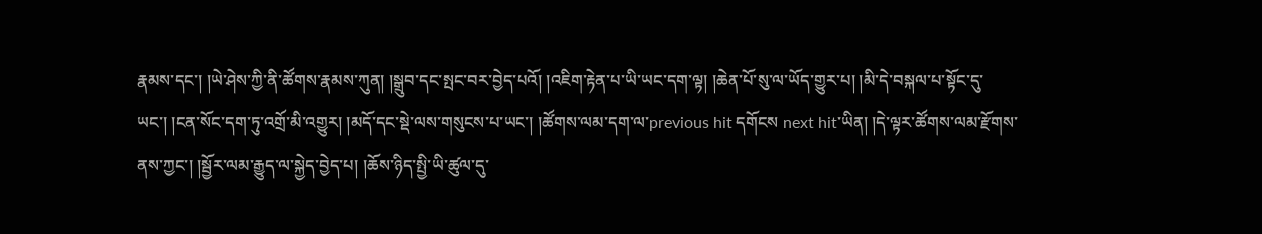རྣམས་དང་། །ཡེ་ཤེས་ཀྱི་ནི་ཚོགས་རྣམས་ཀུན། །སྒྲུབ་དང་སྤང་བར་བྱེད་པའོ། །འཇིག་རྟེན་པ་ཡི་ཡང་དག་ལྟ། །ཆེན་པོ་སུ་ལ་ཡོད་གྱུར་པ། །མི་དེ་བསྐལ་པ་སྟོང་དུ་ཡང་། །ངན་སོང་དག་ཏུ་འགྲོ་མི་འགྱུར། །མདོ་དང་སྡེ་ལས་གསུངས་པ་ཡང་། །ཚོགས་ལམ་དག་ལ་previous hit དགོངས next hit་ཡིན། །དེ་ལྟར་ཚོགས་ལམ་རྫོགས་ནས་ཀྱང་། །སྦྱོར་ལམ་རྒྱུད་ལ་སྐྱེད་བྱེད་པ། །ཆོས་ཉིད་སྤྱི་ཡི་ཚུལ་དུ་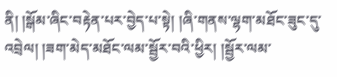ནི། །སྒོམ་ཞིང་བརྟེན་པར་བྱེད་པ་སྟེ། །ཞི་གནས་ལྷག་མཐོང་ཟུང་དུ་འབྲེལ། །ཟག་མེད་མཐོང་ལམ་སྦྱོར་བའི་ཕྱིར། །སྦྱོར་ལམ་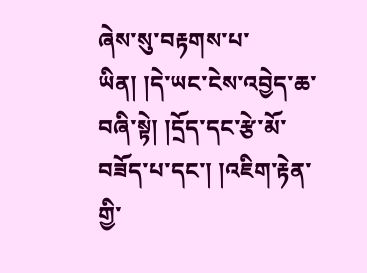ཞེས་སུ་བརྟགས་པ་ཡིན། །དེ་ཡང་ངེས་འབྱེད་ཆ་བཞི་སྟེ། །དྲོད་དང་རྩེ་མོ་བཟོད་པ་དང་། །འཇིག་རྟེན་གྱི་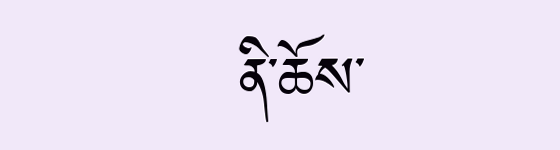ནི་ཆོས་